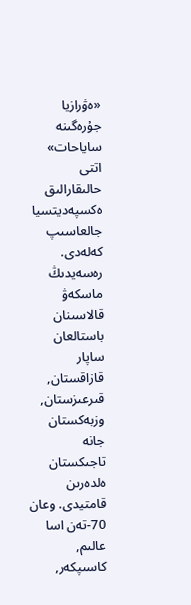«ەۋرازيا جۇرەگىنە ساياحات» اتتى حالىقارالىق ەكسپەديتسيا جالعاسىپ كەلەدى. رەسەيدىڭ ماسكەۋ قالاسىنان باستالعان ساپار قازاقستان, قىرعىزستان, وزبەكستان جانە تاجىكستان ەلدەرىن قامتيدى. وعان 70-تەن اسا عالىم, كاسىپكەر,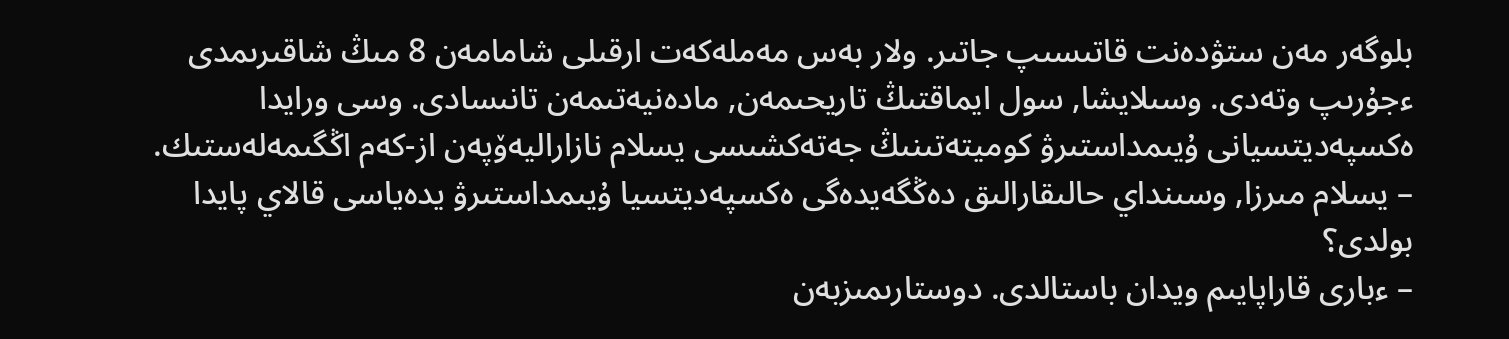بلوگەر مەن ستۋدەنت قاتىسىپ جاتىر. ولار بەس مەملەكەت ارقىلى شامامەن 8 مىڭ شاقىرىمدى ءجۇرىپ وتەدى. وسىلايشا, سول ايماقتىڭ تاريحىمەن, مادەنيەتىمەن تانىسادى. وسى ورايدا ەكسپەديتسيانى ۇيىمداستىرۋ كوميتەتىنىڭ جەتەكشىسى يسلام نازاراليەۆپەن از-كەم اڭگىمەلەستىك.
– يسلام مىرزا, وسىنداي حالىقارالىق دەڭگەيدەگى ەكسپەديتسيا ۇيىمداستىرۋ يدەياسى قالاي پايدا بولدى؟
– ءبارى قاراپايىم ويدان باستالدى. دوستارىمىزبەن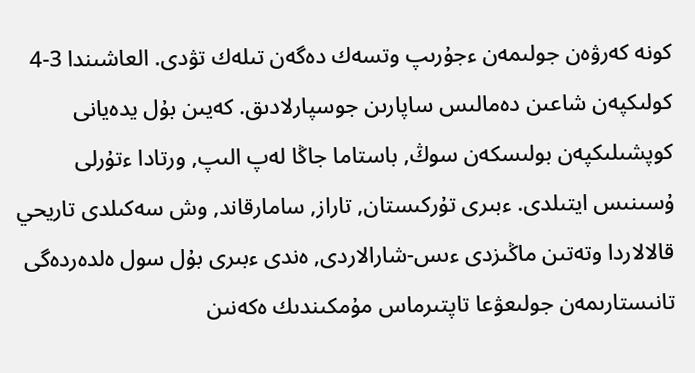كونە كەرۋەن جولىمەن ءجۇرىپ وتسەك دەگەن تىلەك تۋدى. العاشىندا 3-4 كولىكپەن شاعىن دەمالىس ساپارىن جوسپارلادىق. كەيىن بۇل يدەيانى كوپشىلىكپەن بولىسكەن سوڭ, باستاما جاڭا لەپ الىپ, ورتادا ءتۇرلى ۇسىنىس ايتىلدى. ءبىرى تۇركىستان, تاراز, سامارقاند, وش سەكىلدى تاريحي قالالاردا وتەتىن ماڭىزدى ءىس-شارالاردى, ەندى ءبىرى بۇل سول ەلدەردەگى تانىستارىمەن جولىعۋعا تاپتىرماس مۇمكىندىك ەكەنىن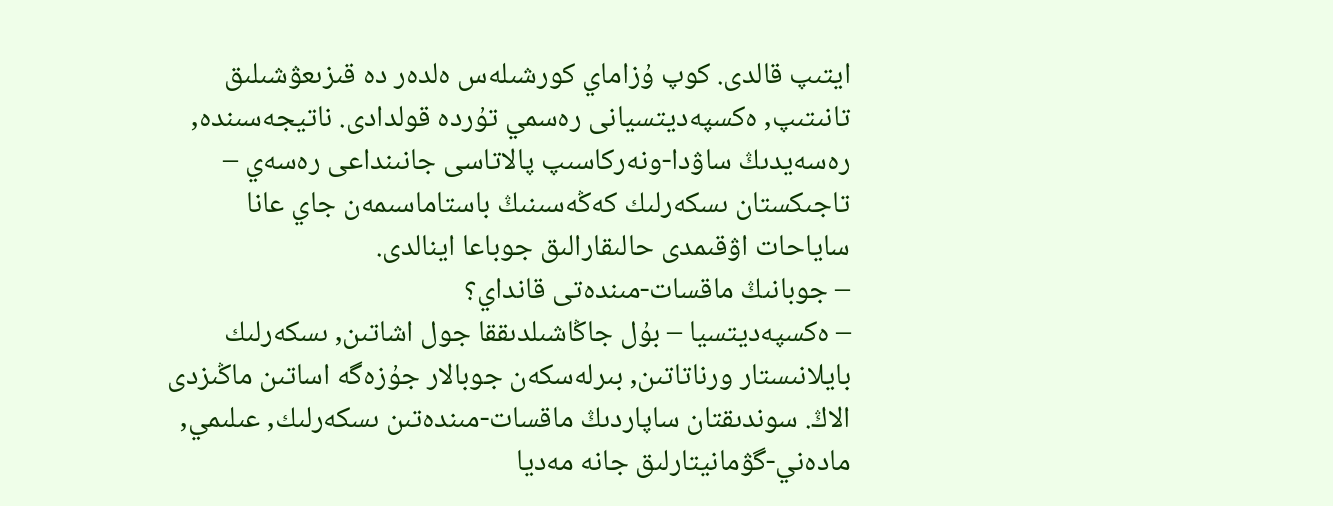ايتىپ قالدى. كوپ ۇزاماي كورشىلەس ەلدەر دە قىزىعۋشىلىق تانىتىپ, ەكسپەديتسيانى رەسمي تۇردە قولدادى. ناتيجەسىندە, رەسەيدىڭ ساۋدا-ونەركاسىپ پالاتاسى جانىنداعى رەسەي – تاجىكستان ىسكەرلىك كەڭەسىنىڭ باستاماسىمەن جاي عانا ساياحات اۋقىمدى حالىقارالىق جوباعا اينالدى.
– جوبانىڭ ماقسات-مىندەتى قانداي؟
– ەكسپەديتسيا – بۇل جاڭاشىلدىققا جول اشاتىن, ىسكەرلىك بايلانىستار ورناتاتىن, بىرلەسكەن جوبالار جۇزەگە اساتىن ماڭىزدى الاڭ. سوندىقتان ساپاردىڭ ماقسات-مىندەتىن ىسكەرلىك, عىلىمي, مادەني-گۋمانيتارلىق جانە مەديا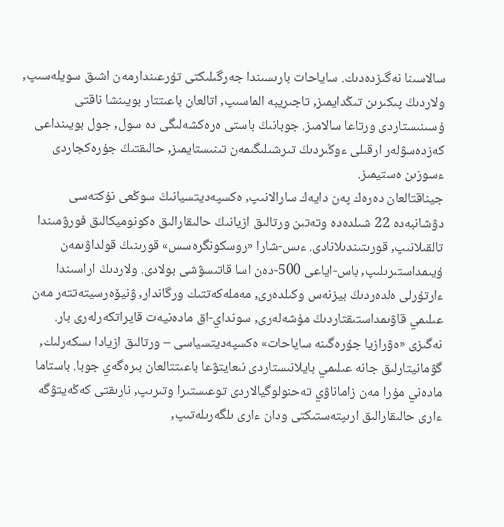سالاسىنا نەگىزدەدىك. ساياحات بارىسىندا جەرگىلىكتى تۇرعىندارمەن اشىق سويلەسىپ, ولاردىڭ پىكىرىن تىڭدايمىز, تاجىريبە الماسىپ, اتالعان باعىتتار بويىنشا ناقتى ۇسىنىستاردى ورتاعا سالامىز. جوبانىڭ باستى ەرەكشەلىگى دە سول, جول بويىنداعى كەزدەسۋلەر ارقىلى ءوڭىردىڭ تىرشىلىگىمەن تىنىستايمىز, حالىقتىڭ جۇرەكجاردى ءسوزىن ەستيمىز.
جيناقتالعان دەرەك پەن دايەك سارالانىپ, ەكسپەديتسيانىڭ سوڭعى نۇكتەسى دۋشانبەدە 22 شىلدەدە وتەتىن ورتالىق ازيانىڭ حالىقارالىق ەكونوميكالىق فورۋمىندا تالقىلانىپ, قورىتىندىلانادى. ءىس-شارا «روسكونگرەسس» قورىنىڭ قولداۋىمەن ۇيىمداستىرىلىپ, باس-اياعى 500-دەن اسا قاتىسۋشى بولادى. ولاردىڭ اراسىندا ءارتۇرلى ەلدەردىڭ بيزنەس وكىلدەرى, مەملەكەتتىك ورگاندار, ۋنيۆەرسيتەتتەر مەن عىلىمي قاۋىمداستىقتاردىڭ مۇشەلەرى, سونداي-اق مادەنيەت قايراتكەرلەرى بار.
نەگىزى «ەۋرازيا جۇرەگىنە ساياحات» ەكسپەديتسياسى – ورتالىق ازيادا ىسكەرلىك, گۋمانيتارلىق جانە عىلىمي بايلانىستاردى نىعايتۋعا باعىتتالعان بىرەگەي جوبا. باستاما مادەني مۇرا مەن زاماناۋي تەحنولوگيالاردى توعىستىرا وتىرىپ, نارىقتى كەڭەيتۋگە ءارى حالىقارالىق ارىپتەستىكتى ودان ءارى ىلگەرىلەتىپ,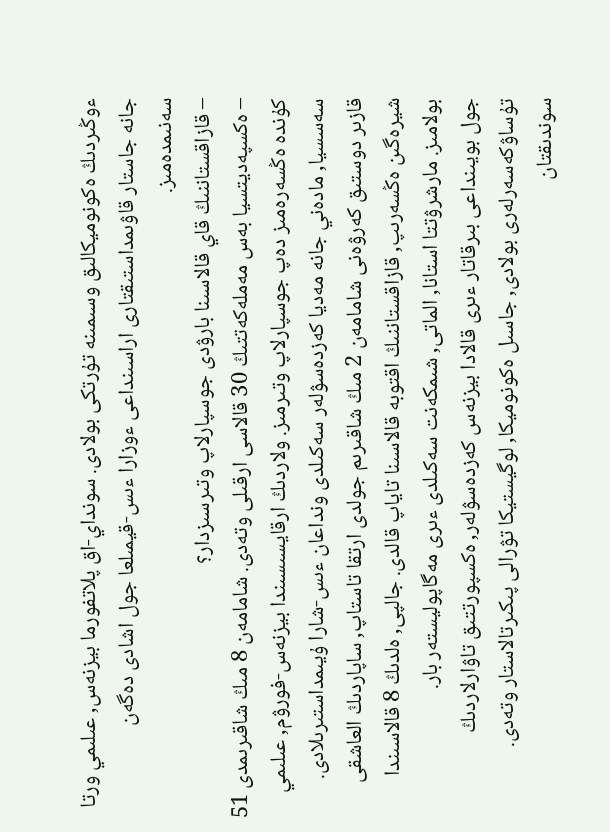ءوڭىردىڭ ەكونوميكالىق وسىمىنە تۇرتكى بولادى. سونداي-اق پلاتفورما بيزنەس, عىلىمي ورتا جانە جاستار قاۋىمداستىقتارى اراسىنداعى ءوزارا ءىس-قيمىلعا جول اشادى دەگەن سەنىمدەمىز.
– قازاقستاننىڭ قاي قالاسىنا بارۋدى جوسپارلاپ وتىرسىزدار؟
– ەكسپەديتسيا بەس مەملەكەتتىڭ 30 قالاسى ارقىلى وتەدى. شامامەن 8 مىڭ شاقىرىمدى 51 كۇندە ەڭسەرەمىز دەپ جوسپارلاپ وتىرمىز. ولاردىڭ ارقايسىسىندا بيزنەس-فورۋم, عىلىمي سەسسيا, مادەني جانە مەديا كەزدەسۋلەر سەكىلدى ونداعان ءىس-شارا ۇيىمداستىرىلادى.
قازىر دوستىق كەرۋەنى شامامەن 2 مىڭ شاقىرىم جولدى ارتقا تاستاپ, ساپاردىڭ العاشقى شيرەگىن ەڭسەرىپ, قازاقستاننىڭ اقتوبە قالاسىنا تاياپ قالدى. جالپى, ەلدىڭ 8 قالاسىندا بولامىز. مارشرۋتتا استانا, الماتى, شىمكەنت سەكىلدى ءىرى مەگاپوليستەر بار.
جول بويىنداعى بىرقاتار ءىرى قالادا بيزنەس كەزدەسۋلەر, ەكسپورتتىق تاۋارلاردىڭ تۇساۋكەسەرلەرى بولادى, جاسىل ەكونوميكا, لوگيستيكا تۋرالى پىكىرتالاستار وتەدى. سوندىقتان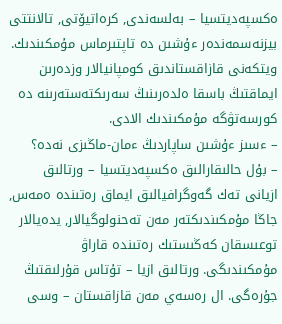ەكسپەديتسيا – بەلسەندى, كرەاتيۆتى, تالانتتى بيزنەسمەندەر ءۇشىن دە تاپتىرماس مۇمكىندىك. ويتكەنى قازاقستاندىق كومپانيالار وزدەرىن ايماقتىڭ باسقا ەلدەرىنىڭ سەرىكتەستەرىنە دە كورسەتۋگە مۇمكىندىك الادى.
– ءسىز ءۇشىن ساپاردىڭ ءمان-ماڭىزى نەدە؟
– بۇل حالىقارالىق ەكسپەديتسيا – ورتالىق ازيانى تەك گەوگرافيالىق ايماق رەتىندە ەمەس, جاڭا مۇمكىندىكتەر مەن تەحنولوگيالار, يدەيالار توعىسقان كەڭىستىك رەتىندە قاراۋ مۇمكىندىگى. ورتالىق ازيا – تۇتاس قۇرلىقتىڭ جۇرەگى. ال رەسەي مەن قازاقستان – وسى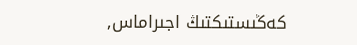كەڭىستىكتىڭ اجىراماس,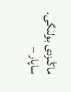ماڭىزدى بولىگى. ساپار –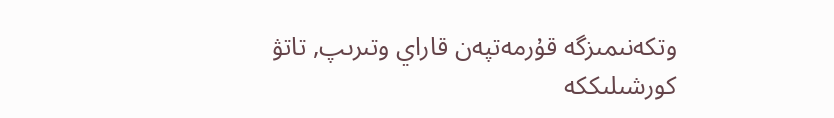وتكەنىمىزگە قۇرمەتپەن قاراي وتىرىپ, تاتۋ كورشىلىككە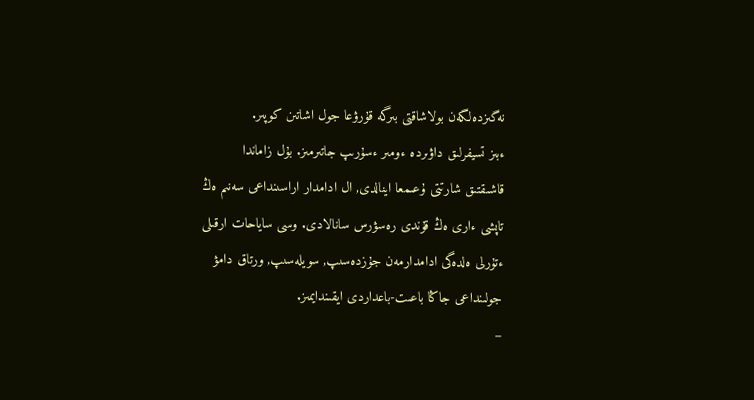نەگىزدەلگەن بولاشاقتى بىرگە قۇرۋعا جول اشاتىن كوپىر.
ءبىز تسيفرلىق داۋىردە ءومىر ءسۇرىپ جاتىرمىز. بۇل زاماندا قاشىقتىق شارتتى ۇعىمعا اينالدى, ال ادامدار اراسىنداعى سەنىم ەڭ تاپشى ءارى ەڭ قۇندى رەسۋرس سانالادى. وسى ساياحات ارقىلى ءتۇرلى ەلدەگى ادامدارمەن جۇزدەسىپ, سويلەسىپ, ورتاق دامۋ جولىنداعى جاڭا باعىت-باعداردى ايقىندايمىز.
–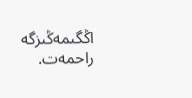اڭگىمەڭىزگە راحمەت.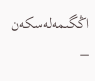اڭگىمەلەسكەن –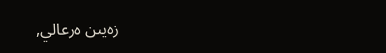زەيىن ەرعالي,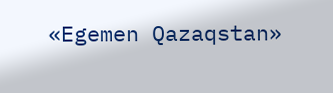«Egemen Qazaqstan»